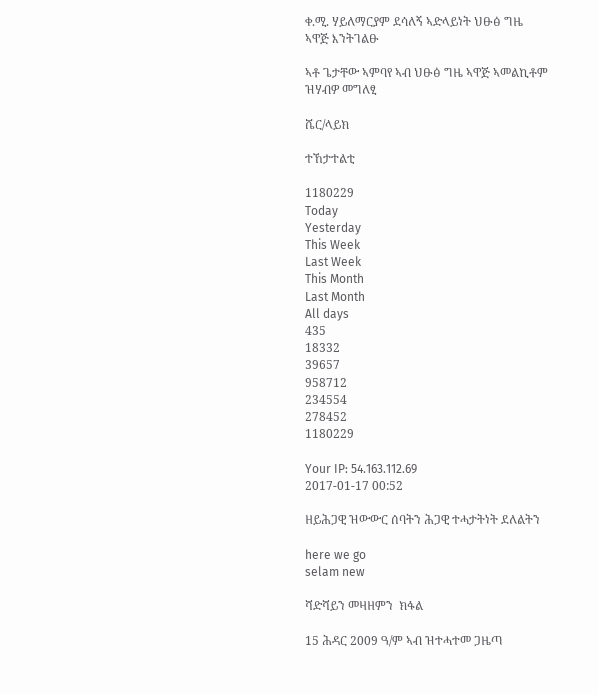ቀ.ሚ. ሃይለማርያም ደሳለኝ ኣድላይነት ህፁፅ ግዜ ኣዋጅ እንትገልፁ

ኣቶ ጌታቸው ኣምባየ ኣብ ህፁፅ ግዜ ኣዋጅ ኣመልኪቶም ዝሃብዎ መግለፂ

ሼር/ላይክ

ተኸታተልቲ

1180229
Today
Yesterday
This Week
Last Week
This Month
Last Month
All days
435
18332
39657
958712
234554
278452
1180229

Your IP: 54.163.112.69
2017-01-17 00:52

ዘይሕጋዊ ዝውውር ሰባትን ሕጋዊ ተሓታትነት ደለልትን

here we go
selam new

ሻድሻይን መዛዘምን  ክፋል

15 ሕዳር 2009 ዓ/ም ኣብ ዝተሓተመ ጋዜጣ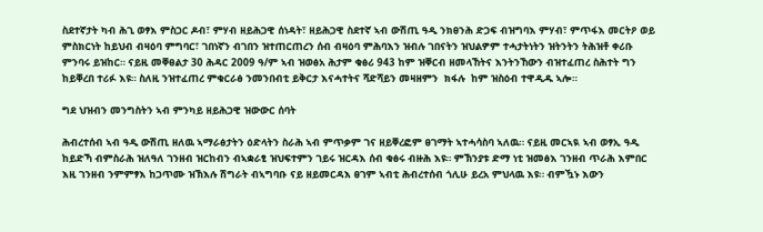ስደተኛታት ካብ ሕጊ ወፃእ ምስጋር ዶብ፣ ምሃብ ዘይሕጋዊ ሰነዳት፣ ዘይሕጋዊ ስደተኛ ኣብ ውሽጢ ዓዲ ንክፀንሕ ድጋፍ ብዝግባእ ምሃብ፣ ምጥፋእ መርትዖ ወይ ምስክርነት ከይህብ ብዛዕባ ምግባር፣ ገበነኛን ብገበን ዝተጠርጠረን ሰብ ብዛዕባ ምሕባእን ዝብሉ ገበናትን ዝህልዎም ተሓታትነትን ዝትንትን ትሕዝቶ ቀሪቡ ምንባሩ ይዝከር። ናይዚ መቐፀልታ 30 ሕዳር 2009 ዓ/ም ኣብ ዝወፅአ ሕታም ቁፅሪ 943 ከም ዝቐርብ ዘመላኸትና እንትንኸውን ብዝተፈጠረ ስሕተት ግን ከይቐረበ ተሪፉ እዩ። ስለዚ ንዝተፈጠረ ምቁርራፅ ንመንበብቲ ይቅርታ እናሓተትና ሻድሻይን መዛዘምን  ክፋሉ  ከም ዝስዕብ ተዋዲዱ ኣሎ።

ግደ ህዝብን መንግስትን ኣብ ምንካይ ዘይሕጋዊ ዝውውር ሰባት

ሕብረተሰብ ኣብ ዓዲ ውሽጢ ዘለዉ ኣማራፅታትን ዕድላትን ስራሕ ኣብ ምጥቃም ገና ዘይቐረፎም ፀገማት ኣተሓሳስባ ኣለዉ። ናይዚ መርኣዪ ኣብ ወፃኢ ዓዲ ከይድኻ ብምስራሕ ዝለዓለ ገንዘብ ዝርከብን ብኣቋራፂ ዝህፍተምን ገይሩ ዝርዳእ ሰብ ቁፅሩ ብዙሕ እዩ። ምኽንያቱ ድማ ነቲ ዝመፅእ ገንዘብ ጥራሕ እምበር እዚ ገንዘብ ንምምፃእ ከጋጥሙ ዝኽእሉ ሽግራት ብኣግባቡ ናይ ዘይመርዳእ ፀገም ኣብቲ ሕብረተሰብ ጎሊሁ ይረአ ምህላዉ እዩ። ብምዃኑ እውን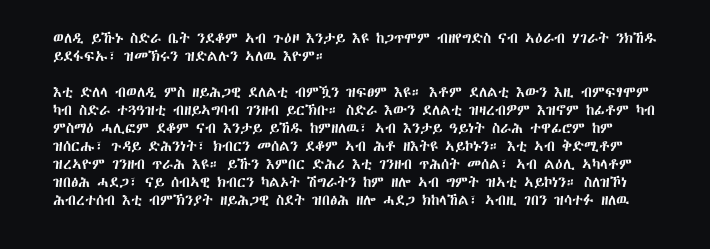ወለዲ ይኹኑ ስድራ ቤት ንደቆም ኣብ ጉዕዞ እንታይ እዩ ከጋጥሞም ብዘየግድስ ናብ ኣዕራብ ሃገራት ንክኸዱ ይደፋፍኡ፣ ዝመኽሩን ዝድልሉን ኣለዉ እዮም።

እቲ ድለላ ብወለዲ ምስ ዘይሕጋዊ ደለልቲ ብምዃን ዝፍፀም እዩ። እቶም ደለልቲ እውን እዚ ብምፍፃሞም ካብ ስድራ ተጓዓዝቲ ብዘይኣግባብ ገንዘብ ይርኽቡ። ስድራ እውን ደለልቲ ዝዛረብዎም እዝኖም ከፊቶም ካብ ምስማዕ ሓሊፎም ደቆም ናብ እንታይ ይኸዱ ከምዘለዉ፣ ኣብ እንታይ ዓይነት ስራሕ ተዋፊሮም ከም ዝሰርሑ፣ ጉዳይ ድሕንነት፣ ክብርን መሰልን ደቆም ኣብ ሕቶ ዘእትዩ ኣይኮኑን። እቲ ኣብ ቅድሚቶም ዝረኣዮም ገንዘብ ጥራሕ እዩ። ይኹን እምበር ድሕሪ እቲ ገንዘብ ጥሕሰት መሰል፣ ኣብ ልዕሊ ኣካላቶም ዝበፅሕ ሓደጋ፣ ናይ ሰብኣዊ ክብርን ካልኦት ሽግራትን ከም ዘሎ ኣብ ግምት ዝኣቲ ኣይኮነን። ስለዝኾነ ሕብረተሰብ እቲ ብምኽንያት ዘይሕጋዊ ስደት ዝበፅሕ ዘሎ ሓደጋ ክከላኸል፣ ኣብዚ ገበን ዝሳተፉ ዘለዉ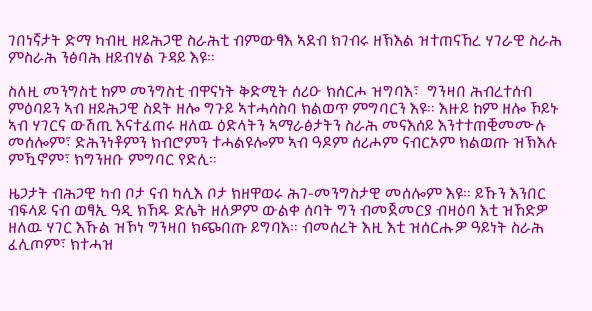ገበነኛታት ድማ ካብዚ ዘይሕጋዊ ስራሕቲ ብምውፃእ ኣደብ ክገብሩ ዘኽእል ዝተጠናኸረ ሃገራዊ ስራሕ ምስራሕ ንፅባሕ ዘይብሃል ጉዳይ እዩ።

ስለዚ መንግስቲ ከም መንግስቲ ብዋናነት ቅድሚት ሰሪዑ ክሰርሖ ዝግባእ፣  ግንዛበ ሕብረተሰብ ምዕባይን ኣብ ዘይሕጋዊ ስደት ዘሎ ግጉይ ኣተሓሳስባ ክልወጥ ምግባርን እዩ። እዙይ ከም ዘሎ ኾይኑ ኣብ ሃገርና ውሽጢ እናተፈጠሩ ዘለዉ ዕድላትን ኣማራፅታትን ስራሕ መናእሰይ እንተተጠቒመሙሉ መሰሎም፣ ድሕንነቶምን ክብሮምን ተሓልዩሎም ኣብ ዓዶም ሰሪሖም ናብርኦም ክልወጡ ዝኽእሉ ምዃኖም፣ ክግንዘቡ ምግባር የድሊ።

ዜጋታት ብሕጋዊ ካብ ቦታ ናብ ካሊእ ቦታ ክዘዋወሩ ሕገ-መንግስታዊ መሰሎም እዩ። ይኹን እንበር ብፍላይ ናብ ወፃኢ ዓዲ ክኸዱ ድሌት ዘለዎም ውልቀ ሰባት ግን ብመጀመርያ ብዛዕባ እቲ ዝኸድዎ ዘለዉ ሃገር እኹል ዝኾነ ግንዛበ ክጭበጡ ይግባእ። ብመሰረት እዚ እቲ ዝሰርሑዎ ዓይነት ስራሕ ፈሊጦም፣ ክተሓዝ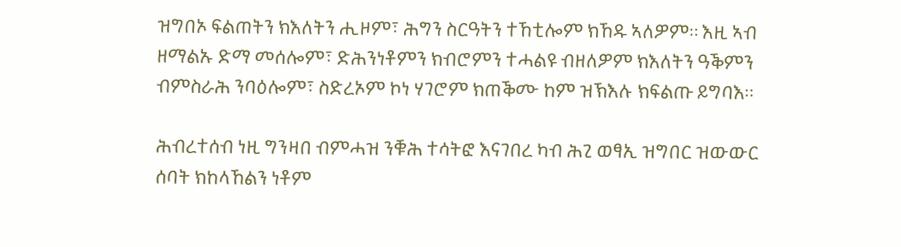ዝግበኦ ፍልጠትን ክእለትን ሒዞም፣ ሕግን ስርዓትን ተኸቲሎም ክኸዱ ኣለዎም። እዚ ኣብ ዘማልኡ ድማ መሰሎም፣ ድሕንነቶምን ክብሮምን ተሓልዩ ብዘለዎም ክእለትን ዓቕምን ብምስራሕ ንባዕሎም፣ ስድረኦም ኮነ ሃገሮም ክጠቕሙ ከም ዝኽእሉ ክፍልጡ ይግባእ።

ሕብረተሰብ ነዚ ግንዛበ ብምሓዝ ንቑሕ ተሳትፎ እናገበረ ካብ ሕጊ ወፃኢ ዝግበር ዝውውር ሰባት ክከላኸልን ነቶም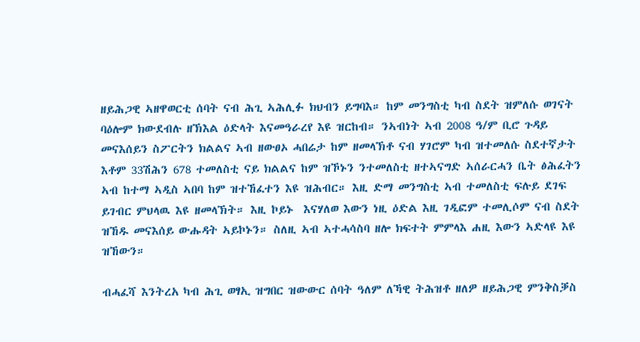ዘይሕጋዊ ኣዘዋወርቲ ሰባት ናብ ሕጊ ኣሕሊፉ ክህብን ይግባእ። ከም መንግስቲ ካብ ስደት ዝምለሱ ወገናት ባዕሎም ክውደብሉ ዘኽእል ዕድላት እናመዓራረየ እዩ ዝርከብ። ንኣብነት ኣብ 2008 ዓ/ም ቢሮ ጉዳይ መናእሰይን ስፖርትን ክልልና ኣብ ዘውፀኦ ሓበሬታ ከም ዘመላኽቶ ናብ ሃገሮም ካብ ዝተመለሱ ስደተኛታት እቶም 33ሽሕን 678 ተመለስቲ ናይ ክልልና ከም ዝኾኑን ንተመለስቲ ዘተኣናግድ ኣሰራርሓን ቤት ፅሕፈትን ኣብ ከተማ ኣዲስ ኣበባ ከም ዝተኸፈተን እዩ ዝሕብር። እዚ ድማ መንግስቲ ኣብ ተመለስቲ ፍሉይ ደገፍ ይገብር ምህላዉ እዩ ዘመላኽት። እዚ ኮይኑ  እናሃለወ እውን ነዚ ዕድል እዚ ገዲፎም ተመሊሶም ናብ ስደት ዝኸዱ መናእሰይ ውሑዳት ኣይኮኑን። ስለዚ ኣብ ኣተሓሳስባ ዘሎ ክፍተት ምምላእ ሐዚ እውን ኣድላዩ እዩ ዝኸውን።

ብሓፈሻ እንትረአ ካብ ሕጊ ወፃኢ ዝግበር ዝውውር ሰባት ዓለም ለኻዊ ትሕዝቶ ዘለዎ ዘይሕጋዊ ምንቅስቓስ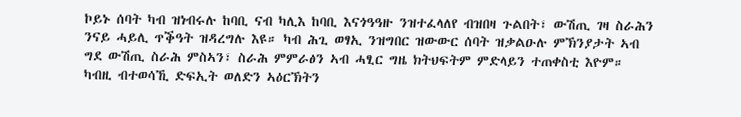ኮይኑ ሰባት ካብ ዝነብሩሉ ከባቢ ናብ ካሊእ ከባቢ እናጎዓዓዙ ንዝተፈላለየ ብዝበዛ ጉልበት፣ ውሽጢ ገዛ ስራሕን ንናይ ሓይሊ ጥቕዓት ዝዳረግሉ እዩ። ካብ ሕጊ ወፃኢ ንዝግበር ዝውውር ሰባት ዝቃልዑሉ ምኽንያታት ኣብ ግደ ውሽጢ ስራሕ ምስኣን፣ ስራሕ ምምራፅን ኣብ ሓፂር ግዜ ክትህፍትም ምድላይን ተጠቀስቲ እዮም። ካብዚ ብተወሳኺ ድፍኢት ወለድን ኣዕርኽትን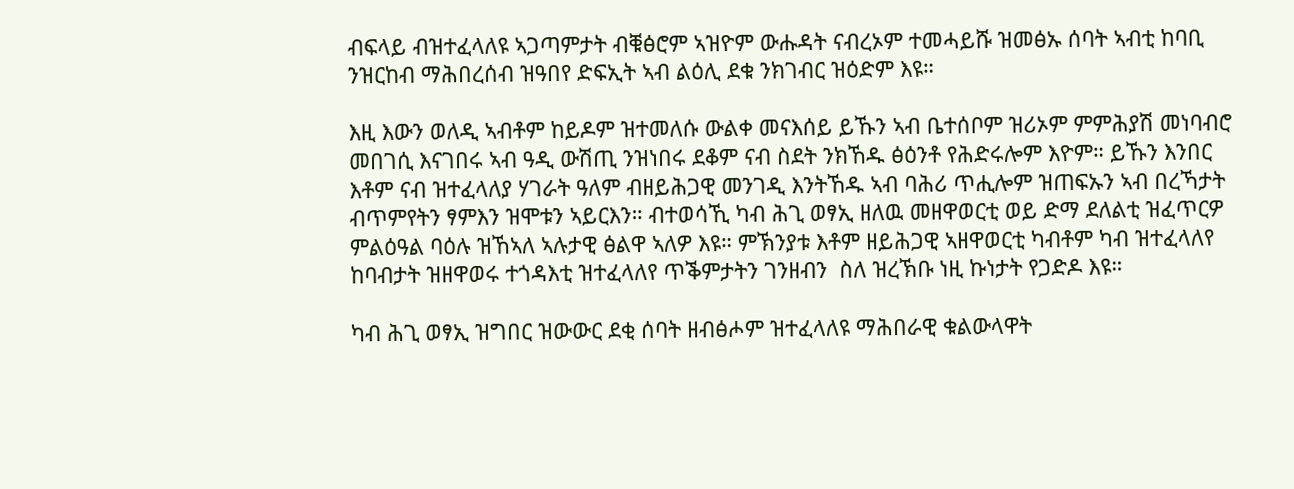ብፍላይ ብዝተፈላለዩ ኣጋጣምታት ብቑፅሮም ኣዝዮም ውሑዳት ናብረኦም ተመሓይሹ ዝመፅኡ ሰባት ኣብቲ ከባቢ ንዝርከብ ማሕበረሰብ ዝዓበየ ድፍኢት ኣብ ልዕሊ ደቁ ንክገብር ዝዕድም እዩ።

እዚ እውን ወለዲ ኣብቶም ከይዶም ዝተመለሱ ውልቀ መናእሰይ ይኹን ኣብ ቤተሰቦም ዝሪኦም ምምሕያሽ መነባብሮ መበገሲ እናገበሩ ኣብ ዓዲ ውሽጢ ንዝነበሩ ደቆም ናብ ስደት ንክኸዱ ፅዕንቶ የሕድሩሎም እዮም። ይኹን እንበር እቶም ናብ ዝተፈላለያ ሃገራት ዓለም ብዘይሕጋዊ መንገዲ እንትኸዱ ኣብ ባሕሪ ጥሒሎም ዝጠፍኡን ኣብ በረኻታት ብጥምየትን ፃምእን ዝሞቱን ኣይርእን። ብተወሳኺ ካብ ሕጊ ወፃኢ ዘለዉ መዘዋወርቲ ወይ ድማ ደለልቲ ዝፈጥርዎ ምልዕዓል ባዕሉ ዝኸኣለ ኣሉታዊ ፅልዋ ኣለዎ እዩ። ምኽንያቱ እቶም ዘይሕጋዊ ኣዘዋወርቲ ካብቶም ካብ ዝተፈላለየ ከባብታት ዝዘዋወሩ ተጎዳእቲ ዝተፈላለየ ጥቕምታትን ገንዘብን  ስለ ዝረኽቡ ነዚ ኩነታት የጋድዶ እዩ።

ካብ ሕጊ ወፃኢ ዝግበር ዝውውር ደቂ ሰባት ዘብፅሖም ዝተፈላለዩ ማሕበራዊ ቁልውላዋት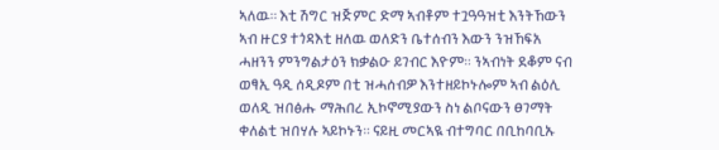ኣለዉ። እቲ ሽግር ዝጅምር ድማ ኣብቶም ተጓዓዓዝቲ እንትኸውን ኣብ ዙርያ ተጎዳእቲ ዘለዉ ወለድን ቤተሰብን እውን ንዝኸፍአ ሓዘንን ምንግልታዕን ክቃልዑ ይገብር እዮም። ንኣብነት ደቆም ናብ ወፃኢ ዓዲ ሰዲዶም በቲ ዝሓሰብዎ እንተዘይኮኑሎም ኣብ ልዕሊ ወለዲ ዝበፅሑ ማሕበረ ኢኮኖሚያውን ስነ ልቦናውን ፀገማት ቀለልቲ ዝበሃሉ ኣይኮኑን። ናይዚ መርኣዪ ብተግባር በቢከባቢኡ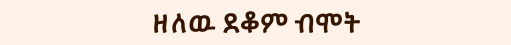ዘለዉ ደቆም ብሞት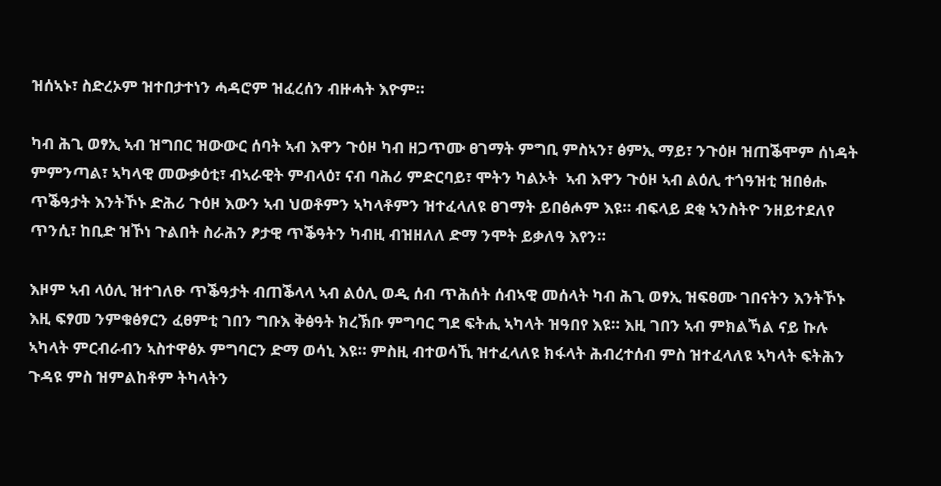ዝሰኣኑ፣ ስድረኦም ዝተበታተነን ሓዳሮም ዝፈረሰን ብዙሓት እዮም።

ካብ ሕጊ ወፃኢ ኣብ ዝግበር ዝውውር ሰባት ኣብ እዋን ጉዕዞ ካብ ዘጋጥሙ ፀገማት ምግቢ ምስኣን፣ ፅምኢ ማይ፣ ንጉዕዞ ዝጠቕሞም ሰነዳት ምምንጣል፣ ኣካላዊ መውቃዕቲ፣ ብኣራዊት ምብላዕ፣ ናብ ባሕሪ ምድርባይ፣ ሞትን ካልኦት  ኣብ እዋን ጉዕዞ ኣብ ልዕሊ ተጎዓዝቲ ዝበፅሑ ጥቕዓታት እንትኾኑ ድሕሪ ጉዕዞ እውን ኣብ ህወቶምን ኣካላቶምን ዝተፈላለዩ ፀገማት ይበፅሖም እዩ። ብፍላይ ደቂ ኣንስትዮ ንዘይተደለየ ጥንሲ፣ ከቢድ ዝኾነ ጉልበት ስራሕን ፆታዊ ጥቕዓትን ካብዚ ብዝዘለለ ድማ ንሞት ይቃለዓ እየን።

እዞም ኣብ ላዕሊ ዝተገለፁ ጥቕዓታት ብጠቕላላ ኣብ ልዕሊ ወዲ ሰብ ጥሕሰት ሰብኣዊ መሰላት ካብ ሕጊ ወፃኢ ዝፍፀሙ ገበናትን እንትኾኑ እዚ ፍፃመ ንምቁፅፃርን ፈፀምቲ ገበን ግቡእ ቅፅዓት ክረኽቡ ምግባር ግደ ፍትሒ ኣካላት ዝዓበየ እዩ። እዚ ገበን ኣብ ምክልኻል ናይ ኩሉ ኣካላት ምርብራብን ኣስተዋፅኦ ምግባርን ድማ ወሳኒ እዩ። ምስዚ ብተወሳኺ ዝተፈላለዩ ክፋላት ሕብረተሰብ ምስ ዝተፈላለዩ ኣካላት ፍትሕን ጉዳዩ ምስ ዝምልከቶም ትካላትን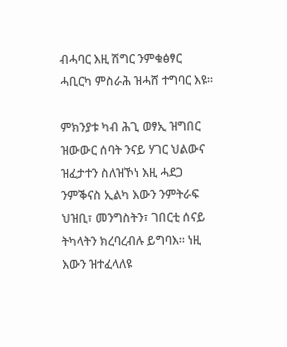ብሓባር እዚ ሽግር ንምቁፅፃር ሓቢርካ ምስራሕ ዝሓሸ ተግባር እዩ።

ምክንያቱ ካብ ሕጊ ወፃኢ ዝግበር ዝውውር ሰባት ንናይ ሃገር ህልውና ዝፈታተን ስለዝኾነ እዚ ሓደጋ ንምቕናስ ኢልካ እውን ንምትራፍ ህዝቢ፣ መንግስትን፣ ገበርቲ ሰናይ ትካላትን ክረባረብሉ ይግባእ። ነዚ እውን ዝተፈላለዩ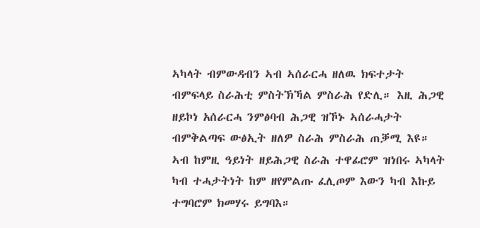ኣካላት ብምውዳብን ኣብ ኣሰራርሓ ዘለዉ ክፍተታት ብምፍላይ ስራሕቲ ምስትኽኻል ምስራሕ የድሊ። እዚ ሕጋዊ ዘይኮነ አሰራርሓ ንምፅባብ ሕጋዊ ዝኾኑ ኣሰራሓታት ብምቅልጣፍ ውፅኢት ዘለዎ ስራሕ ምስራሕ ጠቓሚ እዩ። ኣብ ከምዚ ዓይነት ዘይሕጋዊ ስራሕ ተዋፊሮም ዝነበሩ ኣካላት ካብ ተሓታትነት ከም ዘየምልጡ ፈሊጦም እውን ካብ እኩይ ተግባሮም ክመሃሩ ይግባእ።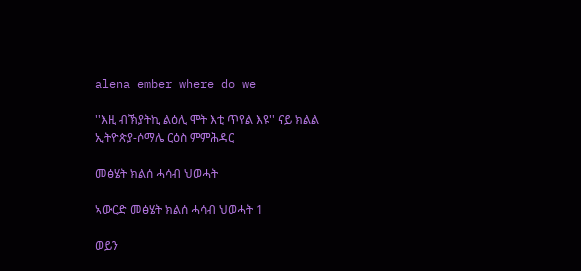alena ember where do we

''እዚ ብኽያትኪ ልዕሊ ሞት እቲ ጥየል እዩ'' ናይ ክልል ኢትዮጵያ-ሶማሌ ርዕስ ምምሕዳር

መፅሄት ክልሰ ሓሳብ ህወሓት

ኣውርድ መፅሄት ክልሰ ሓሳብ ህወሓት 1

ወይን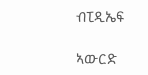ብፒዲኤፍ

ኣውርድ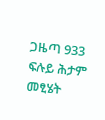ጋዜጣ 933
ፍሉይ ሕታም መፂሄት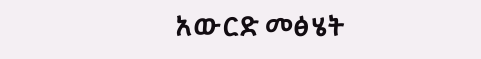አውርድ መፅሄት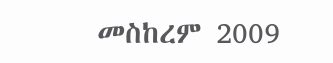መስከረም 2009